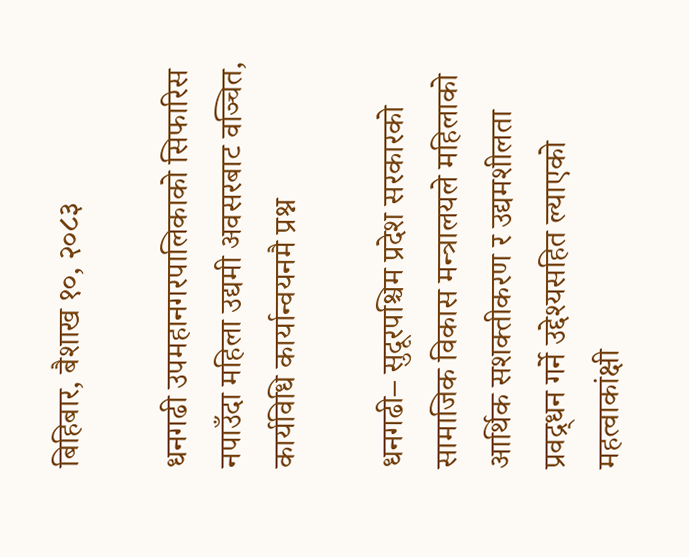बिहिबार, बैशाख १०, २०८३

धनगढी उपमहानगरपालिकाको सिफारिस नपाउँदा महिला उद्यमी अवसरबाट वञ्चित, कार्यविधि कार्यान्वयनमै प्रश्न

धनगढी– सुदूरपश्चिम प्रदेश सरकारको सामाजिक विकास मन्त्रालयले महिलाको आर्थिक सशक्तीकरण र उद्यमशीलता प्रवद्र्धन गर्ने उद्देश्यसहित ल्याएको महत्वाकांक्षी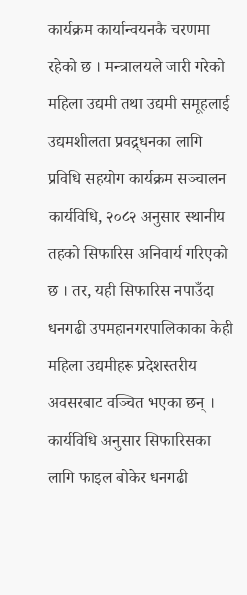कार्यक्रम कार्यान्वयनकै चरणमा रहेको छ । मन्त्रालयले जारी गरेको महिला उद्यमी तथा उद्यमी समूहलाई उद्यमशीलता प्रवद्र्धनका लागि प्रविधि सहयोग कार्यक्रम सञ्चालन कार्यविधि, २०८२ अनुसार स्थानीय तहको सिफारिस अनिवार्य गरिएको छ । तर, यही सिफारिस नपाउँदा धनगढी उपमहानगरपालिकाका केही महिला उद्यमीहरू प्रदेशस्तरीय अवसरबाट वञ्चित भएका छन् ।
कार्यविधि अनुसार सिफारिसका लागि फाइल बोकेर धनगढी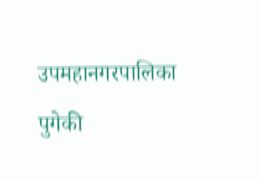उपमहानगरपालिका पुगेकी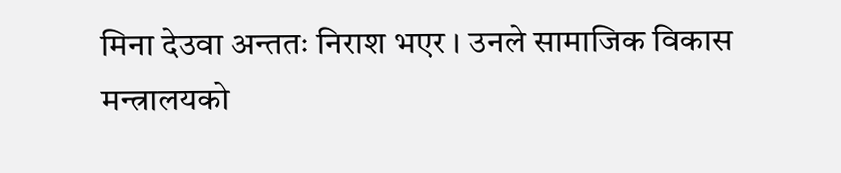मिना देउवा अन्ततः निराश भएर । उनले सामाजिक विकास मन्त्रालयको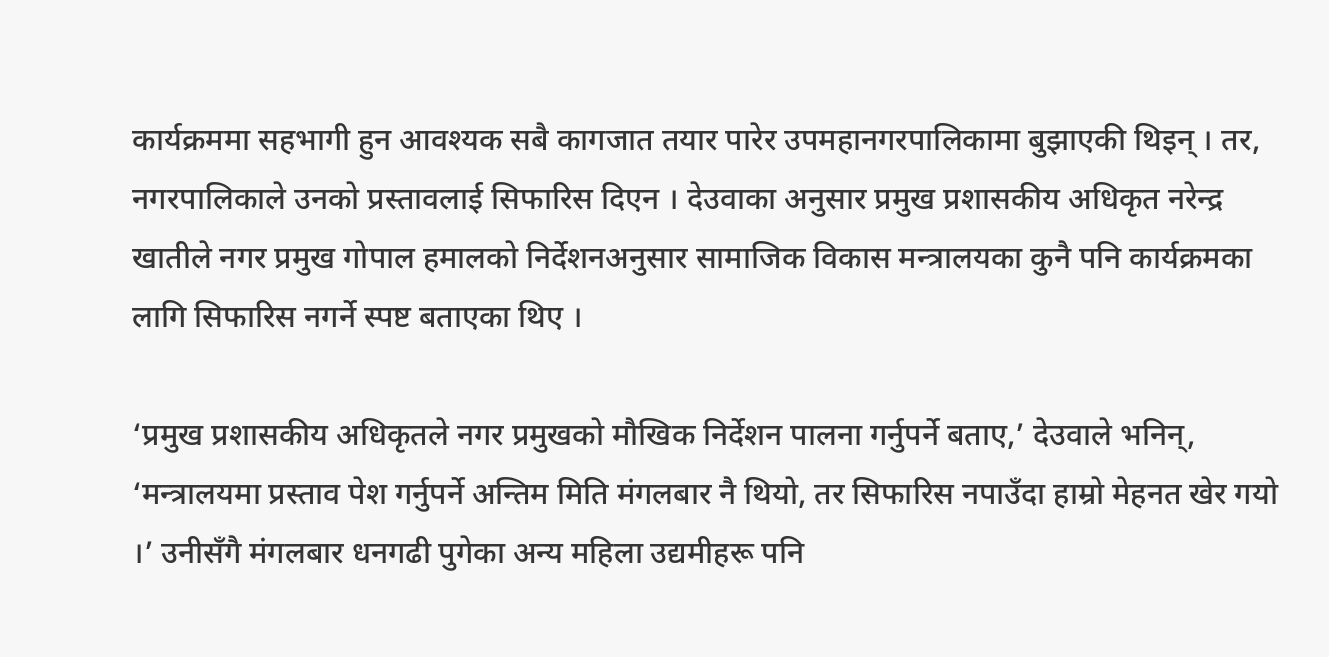कार्यक्रममा सहभागी हुन आवश्यक सबै कागजात तयार पारेर उपमहानगरपालिकामा बुझाएकी थिइन् । तर, नगरपालिकाले उनको प्रस्तावलाई सिफारिस दिएन । देउवाका अनुसार प्रमुख प्रशासकीय अधिकृत नरेन्द्र खातीले नगर प्रमुख गोपाल हमालको निर्देशनअनुसार सामाजिक विकास मन्त्रालयका कुनै पनि कार्यक्रमका लागि सिफारिस नगर्ने स्पष्ट बताएका थिए ।

‘प्रमुख प्रशासकीय अधिकृतले नगर प्रमुखको मौखिक निर्देशन पालना गर्नुपर्ने बताए,’ देउवाले भनिन्, ‘मन्त्रालयमा प्रस्ताव पेश गर्नुपर्ने अन्तिम मिति मंगलबार नै थियो, तर सिफारिस नपाउँदा हाम्रो मेहनत खेर गयो ।’ उनीसँगै मंगलबार धनगढी पुगेका अन्य महिला उद्यमीहरू पनि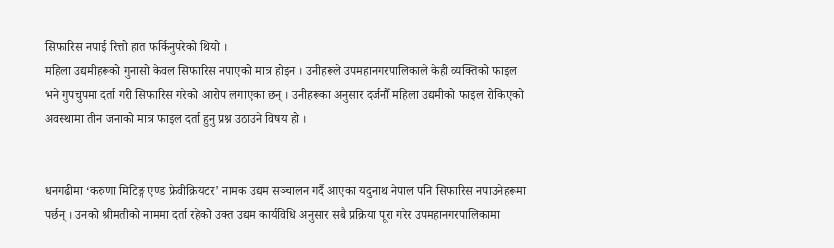सिफारिस नपाई रित्तो हात फर्किनुपरेको थियो ।
महिला उद्यमीहरूको गुनासो केवल सिफारिस नपाएको मात्र होइन । उनीहरूले उपमहानगरपालिकाले केही व्यक्तिको फाइल भने गुपचुपमा दर्ता गरी सिफारिस गरेको आरोप लगाएका छन् । उनीहरूका अनुसार दर्जनौँ महिला उद्यमीको फाइल रोकिएको अवस्थामा तीन जनाको मात्र फाइल दर्ता हुनु प्रश्न उठाउने विषय हो ।


धनगढीमा ‘करुणा मिटिङ्ग एण्ड फ्रेवीक्रियटर’ नामक उद्यम सञ्चालन गर्दै आएका यदुनाथ नेपाल पनि सिफारिस नपाउनेहरूमा पर्छन् । उनको श्रीमतीको नाममा दर्ता रहेको उक्त उद्यम कार्यविधि अनुसार सबै प्रक्रिया पूरा गरेर उपमहानगरपालिकामा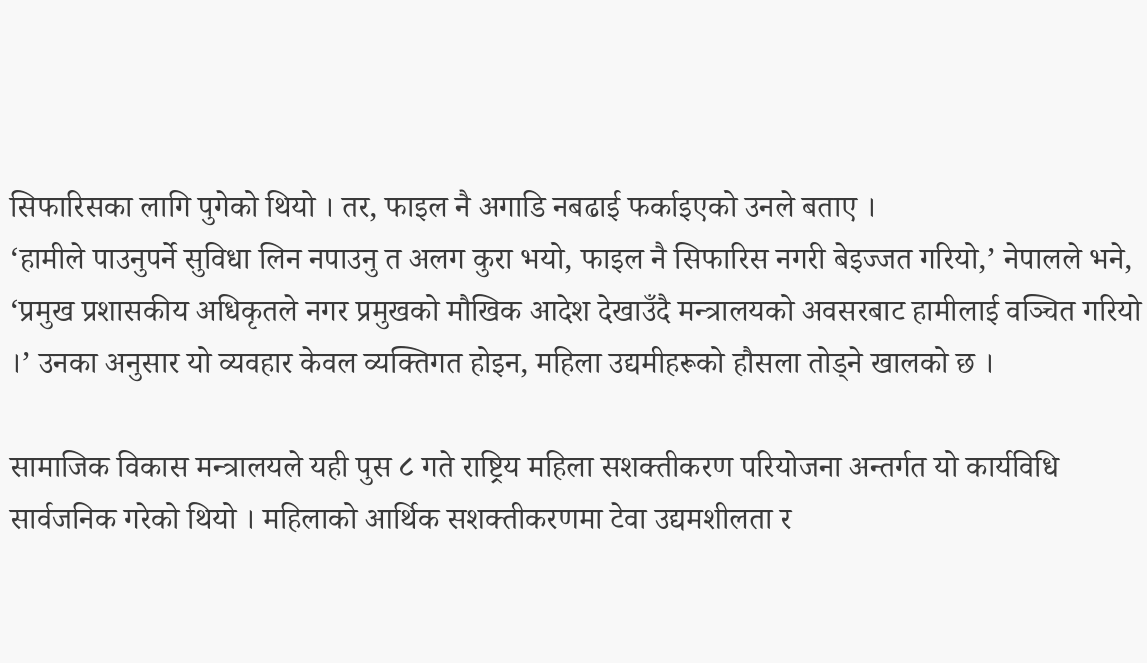सिफारिसका लागि पुगेको थियो । तर, फाइल नै अगाडि नबढाई फर्काइएको उनले बताए ।
‘हामीले पाउनुपर्ने सुविधा लिन नपाउनु त अलग कुरा भयो, फाइल नै सिफारिस नगरी बेइज्जत गरियो,’ नेपालले भने, ‘प्रमुख प्रशासकीय अधिकृतले नगर प्रमुखको मौखिक आदेश देखाउँदै मन्त्रालयको अवसरबाट हामीलाई वञ्चित गरियो ।’ उनका अनुसार यो व्यवहार केवल व्यक्तिगत होइन, महिला उद्यमीहरूको हौसला तोड्ने खालको छ ।

सामाजिक विकास मन्त्रालयले यही पुस ८ गते राष्ट्रिय महिला सशक्तीकरण परियोजना अन्तर्गत यो कार्यविधि सार्वजनिक गरेको थियो । महिलाको आर्थिक सशक्तीकरणमा टेवा उद्यमशीलता र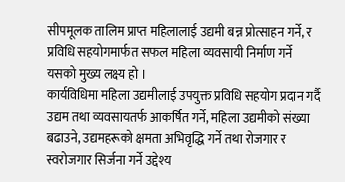सीपमूलक तालिम प्राप्त महिलालाई उद्यमी बन्न प्रोत्साहन गर्ने, र प्रविधि सहयोगमार्फत सफल महिला व्यवसायी निर्माण गर्ने यसको मुख्य लक्ष्य हो ।
कार्यविधिमा महिला उद्यमीलाई उपयुक्त प्रविधि सहयोग प्रदान गर्दै उद्यम तथा व्यवसायतर्फ आकर्षित गर्ने, महिला उद्यमीको संख्या बढाउने, उद्यमहरूको क्षमता अभिवृद्धि गर्ने तथा रोजगार र स्वरोजगार सिर्जना गर्ने उद्देश्य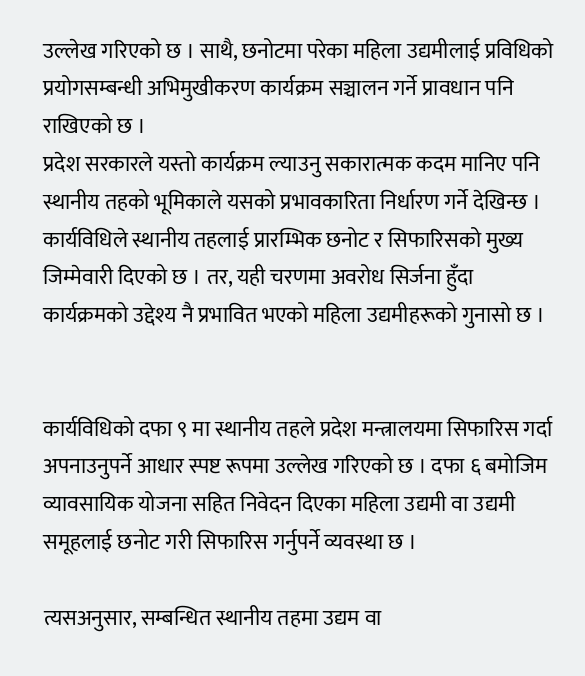उल्लेख गरिएको छ । साथै, छनोटमा परेका महिला उद्यमीलाई प्रविधिको प्रयोगसम्बन्धी अभिमुखीकरण कार्यक्रम सञ्चालन गर्ने प्रावधान पनि राखिएको छ ।
प्रदेश सरकारले यस्तो कार्यक्रम ल्याउनु सकारात्मक कदम मानिए पनि स्थानीय तहको भूमिकाले यसको प्रभावकारिता निर्धारण गर्ने देखिन्छ । कार्यविधिले स्थानीय तहलाई प्रारम्भिक छनोट र सिफारिसको मुख्य जिम्मेवारी दिएको छ । तर, यही चरणमा अवरोध सिर्जना हुँदा कार्यक्रमको उद्देश्य नै प्रभावित भएको महिला उद्यमीहरूको गुनासो छ ।


कार्यविधिको दफा ९ मा स्थानीय तहले प्रदेश मन्त्रालयमा सिफारिस गर्दा अपनाउनुपर्ने आधार स्पष्ट रूपमा उल्लेख गरिएको छ । दफा ६ बमोजिम व्यावसायिक योजना सहित निवेदन दिएका महिला उद्यमी वा उद्यमी समूहलाई छनोट गरी सिफारिस गर्नुपर्ने व्यवस्था छ ।

त्यसअनुसार, सम्बन्धित स्थानीय तहमा उद्यम वा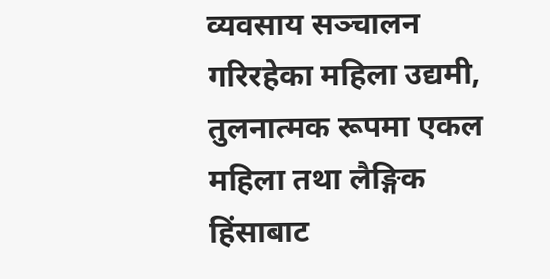व्यवसाय सञ्चालन गरिरहेका महिला उद्यमी, तुलनात्मक रूपमा एकल महिला तथा लैङ्गिक हिंसाबाट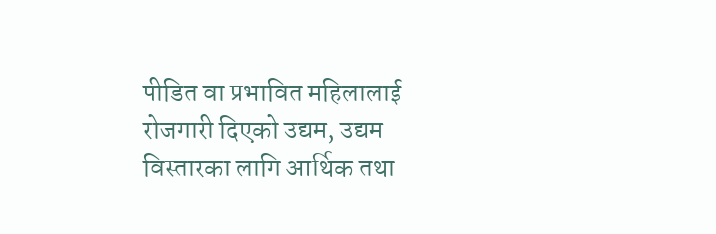पीडित वा प्रभावित महिलालाई रोजगारी दिएको उद्यम, उद्यम विस्तारका लागि आर्थिक तथा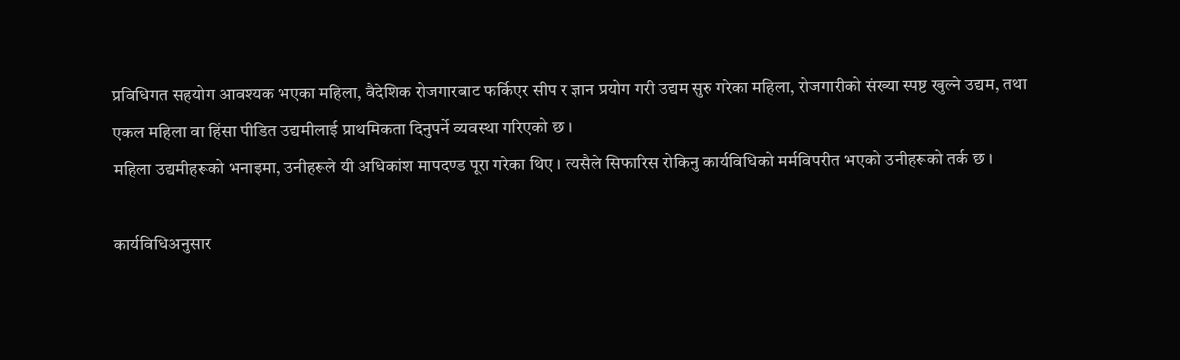प्रविधिगत सहयोग आवश्यक भएका महिला, वैदेशिक रोजगारबाट फर्किएर सीप र ज्ञान प्रयोग गरी उद्यम सुरु गरेका महिला, रोजगारीको संख्या स्पष्ट खुल्ने उद्यम, तथा एकल महिला वा हिंसा पीडित उद्यमीलाई प्राथमिकता दिनुपर्ने व्यवस्था गरिएको छ ।
महिला उद्यमीहरूको भनाइमा, उनीहरूले यी अधिकांश मापदण्ड पूरा गरेका थिए । त्यसैले सिफारिस रोकिनु कार्यविधिको मर्मविपरीत भएको उनीहरूको तर्क छ ।

कार्यविधिअनुसार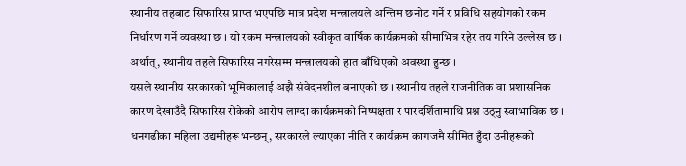स्थानीय तहबाट सिफारिस प्राप्त भएपछि मात्र प्रदेश मन्त्रालयले अन्तिम छनोट गर्ने र प्रविधि सहयोगको रकम निर्धारण गर्ने व्यवस्था छ । यो रकम मन्त्रालयको स्वीकृत वार्षिक कार्यक्रमको सीमाभित्र रहेर तय गरिने उल्लेख छ । अर्थात्, स्थानीय तहले सिफारिस नगरेसम्म मन्त्रालयको हात बाँधिएको अवस्था हुन्छ ।
यसले स्थानीय सरकारको भूमिकालाई अझै संवेदनशील बनाएको छ । स्थानीय तहले राजनीतिक वा प्रशासनिक कारण देखाउँदै सिफारिस रोकेको आरोप लाग्दा कार्यक्रमको निष्पक्षता र पारदर्शितामाथि प्रश्न उठ्नु स्वाभाविक छ ।
धनगढीका महिला उद्यमीहरू भन्छन्, सरकारले ल्याएका नीति र कार्यक्रम कागजमै सीमित हुँदा उनीहरूको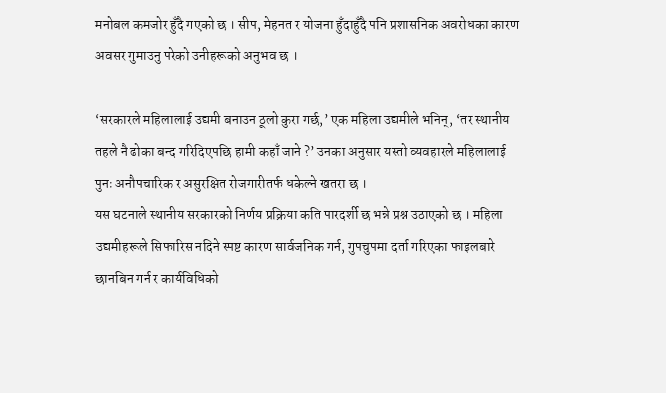मनोबल कमजोर हुँदै गएको छ । सीप, मेहनत र योजना हुँदाहुँदै पनि प्रशासनिक अवरोधका कारण अवसर गुमाउनु परेको उनीहरूको अनुभव छ ।

‘सरकारले महिलालाई उद्यमी बनाउन ठूलो कुरा गर्छ,’ एक महिला उद्यमीले भनिन्, ‘तर स्थानीय तहले नै ढोका बन्द गरिदिएपछि हामी कहाँ जाने ?’ उनका अनुसार यस्तो व्यवहारले महिलालाई पुनः अनौपचारिक र असुरक्षित रोजगारीतर्फ धकेल्ने खतरा छ ।
यस घटनाले स्थानीय सरकारको निर्णय प्रक्रिया कति पारदर्शी छ भन्ने प्रश्न उठाएको छ । महिला उद्यमीहरूले सिफारिस नदिने स्पष्ट कारण सार्वजनिक गर्न, गुपचुपमा दर्ता गरिएका फाइलबारे छानबिन गर्न र कार्यविधिको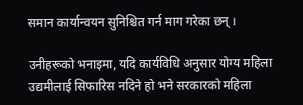समान कार्यान्वयन सुनिश्चित गर्न माग गरेका छन् ।

उनीहरूको भनाइमा, यदि कार्यविधि अनुसार योग्य महिला उद्यमीलाई सिफारिस नदिने हो भने सरकारको महिला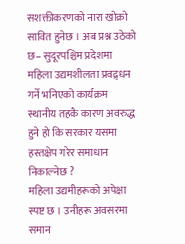सशक्तीकरणको नारा खोक्रो सावित हुनेछ । अब प्रश्न उठेको छ– सुदूरपश्चिम प्रदेशमा महिला उद्यमशीलता प्रवद्र्धन गर्ने भनिएको कार्यक्रम स्थानीय तहकै कारण अवरुद्ध हुने हो कि सरकार यसमा हस्तक्षेप गरेर समाधान निकाल्नेछ ?
महिला उद्यमीहरूको अपेक्षा स्पष्ट छ । उनीहरू अवसरमा समान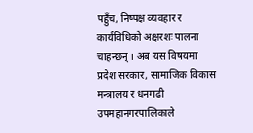पहुँच, निष्पक्ष व्यवहार र कार्यविधिको अक्षरशः पालना चाहन्छन् । अब यस विषयमा प्रदेश सरकार, सामाजिक विकास मन्त्रालय र धनगढी उपमहानगरपालिकाले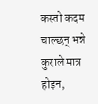कस्तो कदम चाल्छन् भन्ने कुराले मात्र होइन,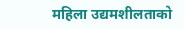महिला उद्यमशीलताको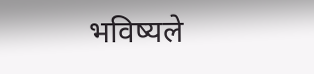भविष्यले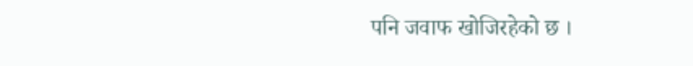पनि जवाफ खोजिरहेको छ ।